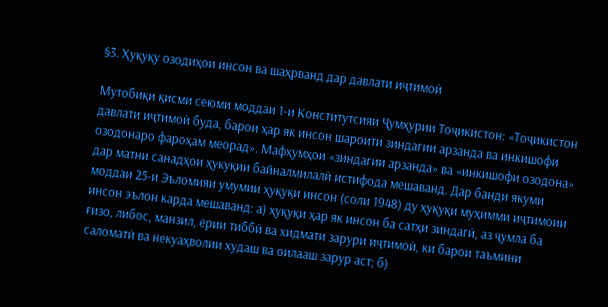§3. Ҳуқуқу озодиҳои инсон ва шаҳрванд дар давлати иҷтимоӣ

Мутобиқи қисми сеюми моддаи 1-и Конститутсияи Ҷумҳурии Тоҷикистон: «Тоҷикистон давлати иҷтимоӣ буда, барои ҳар як инсон шароити зиндагии арзанда ва инкишофи озодонаро фароҳам меорад». Мафҳумҳои «зиндагии арзанда» ва «инкишофи озодона» дар матни санадҳои ҳукуқии байналмилалӣ истифода мешаванд. Дар банди якуми моддаи 25-и Эъломияи умумии ҳуқуқи инсон (соли 1948) ду ҳуқуқи муҳимми иҷтимоии инсон эълон карда мешаванд: а) ҳуқуқи ҳар як инсон ба сатҳи зиндагӣ, аз ҷумла ба ғизо, либос, манзил, ёрии тиббӣ ва хидмати зарури иҷтимоӣ, ки барои таъмини саломатӣ ва некуаҳволии худаш ва оилааш зарур аст; б)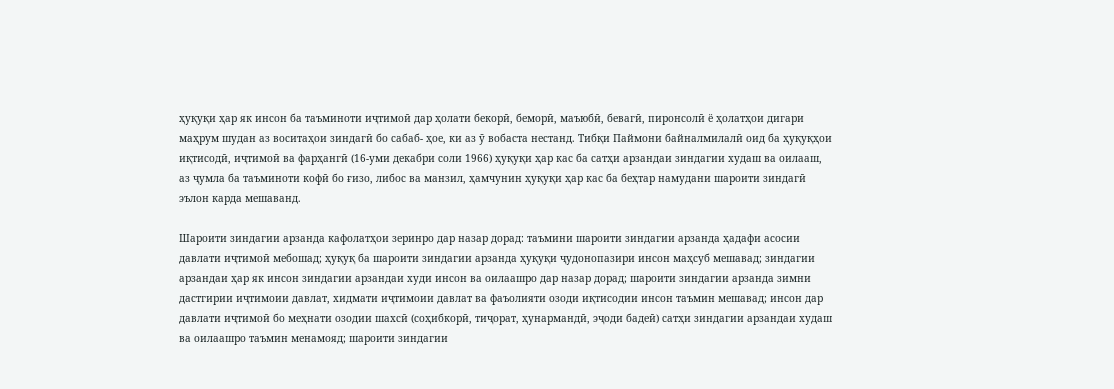ҳуқуқи ҳар як инсон ба таъминоти иҷтимоӣ дар ҳолати бекорӣ, беморӣ, маъюбӣ, бевагӣ, пиронсолӣ ё ҳолатҳои дигари маҳрум шудан аз воситаҳои зиндагӣ бо сабаб- ҳое, ки аз ӯ вобаста нестанд. Тибқи Паймони байналмилалӣ оид ба ҳуқуқҳои иқтисодӣ, иҷтимоӣ ва фарҳангӣ (16-уми декабри соли 1966) ҳуқуқи ҳар кас ба сатҳи арзандаи зиндагии худаш ва оилааш, аз ҷумла ба таъминоти кофӣ бо ғизо, либос ва манзил, ҳамчунин ҳуқуқи ҳар кас ба беҳтар намудани шароити зиндагӣ эълон карда мешаванд.

Шароити зиндагии арзанда кафолатҳои зеринро дар назар дорад: таъмини шароити зиндагии арзанда ҳадафи асосии давлати иҷтимоӣ мебошад; ҳуқуқ ба шароити зиндагии арзанда ҳуқуқи ҷудонопазири инсон маҳсуб мешавад; зиндагии арзандаи ҳар як инсон зиндагии арзандаи худи инсон ва оилаашро дар назар дорад; шароити зиндагии арзанда зимни дастгирии иҷтимоии давлат, хидмати иҷтимоии давлат ва фаъолияти озоди иқтисодии инсон таъмин мешавад; инсон дар давлати иҷтимоӣ бо меҳнати озодии шахсӣ (соҳибкорӣ, тиҷорат, ҳунармандӣ, эҷоди бадеӣ) сатҳи зиндагии арзандаи худаш ва оилаашро таъмин менамояд; шароити зиндагии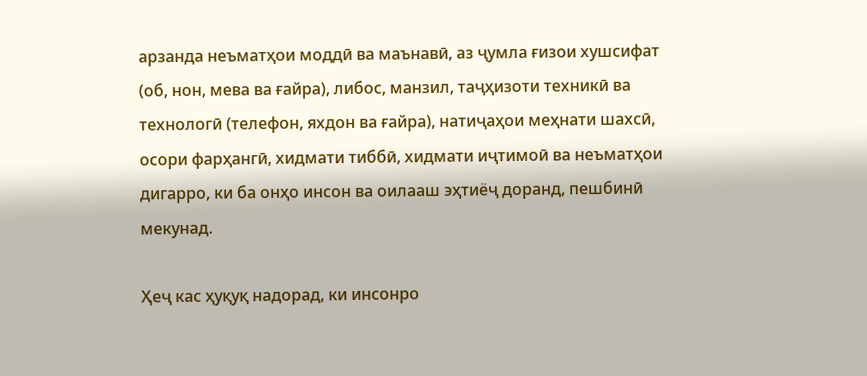арзанда неъматҳои моддӣ ва маънавӣ, аз ҷумла ғизои хушсифат (об, нон, мева ва ғайра), либос, манзил, таҷҳизоти техникӣ ва технологӣ (телефон, яхдон ва ғайра), натиҷаҳои меҳнати шахсӣ, осори фарҳангӣ, хидмати тиббӣ, хидмати иҷтимоӣ ва неъматҳои дигарро, ки ба онҳо инсон ва оилааш эҳтиёҷ доранд, пешбинӣ мекунад.

Ҳеҷ кас ҳуқуқ надорад, ки инсонро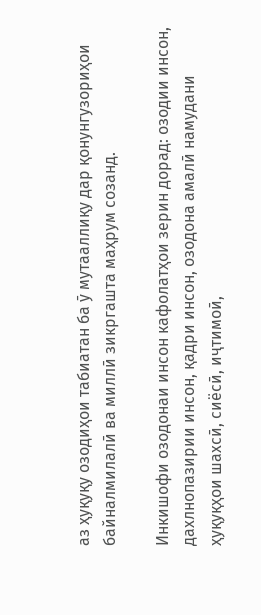аз ҳуқуқу озодиҳои табиатан ба ӯ мутааллиқу дар қонунгузориҳои байналмилалӣ ва миллӣ зикргашта маҳрум созанд.

Инкишофи озодонаи инсон кафолатҳои зерин дорад: озодии инсон, дахлнопазирии инсон, қадри инсон, озодона амалӣ намудани ҳуқуқҳои шахсӣ, сиёсӣ, иҷтимоӣ,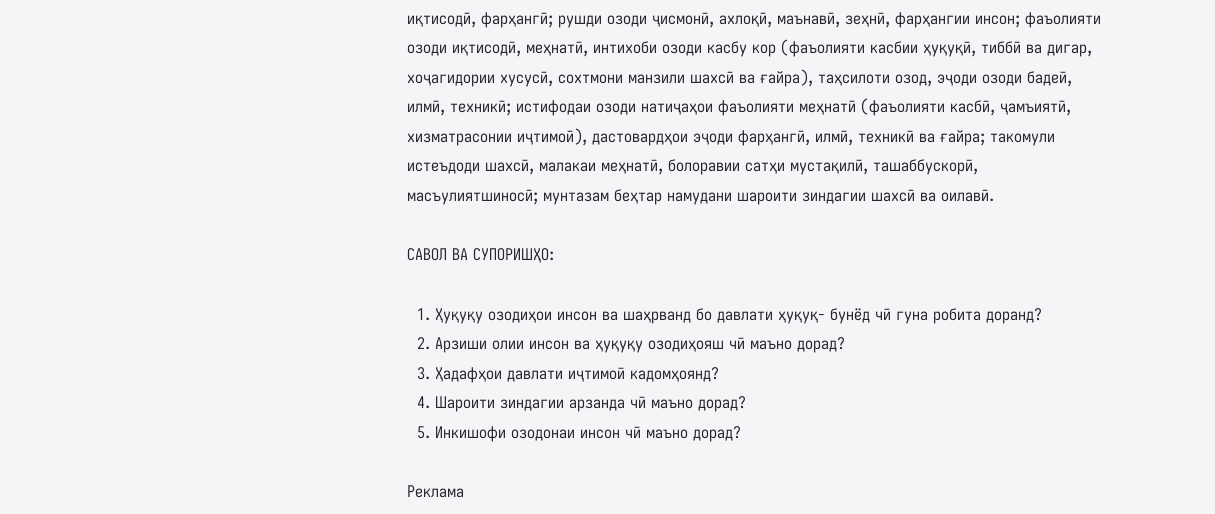иқтисодӣ, фарҳангӣ; рушди озоди ҷисмонӣ, ахлоқӣ, маънавӣ, зеҳнӣ, фарҳангии инсон; фаъолияти озоди иқтисодӣ, меҳнатӣ, интихоби озоди касбу кор (фаъолияти касбии ҳуқуқӣ, тиббӣ ва дигар, хоҷагидории хусусӣ, сохтмони манзили шахсӣ ва ғайра), таҳсилоти озод, эҷоди озоди бадеӣ, илмӣ, техникӣ; истифодаи озоди натиҷаҳои фаъолияти меҳнатӣ (фаъолияти касбӣ, ҷамъиятӣ, хизматрасонии иҷтимоӣ), дастовардҳои эҷоди фарҳангӣ, илмӣ, техникӣ ва ғайра; такомули истеъдоди шахсӣ, малакаи меҳнатӣ, болоравии сатҳи мустақилӣ, ташаббускорӣ, масъулиятшиносӣ; мунтазам беҳтар намудани шароити зиндагии шахсӣ ва оилавӣ.

САВОЛ ВА СУПОРИШҲО:

  1. Ҳуқуқу озодиҳои инсон ва шаҳрванд бо давлати ҳуқуқ- бунёд чӣ гуна робита доранд?
  2. Арзиши олии инсон ва ҳуқуқу озодиҳояш чӣ маъно дорад?
  3. Ҳадафҳои давлати иҷтимоӣ кадомҳоянд?
  4. Шароити зиндагии арзанда чӣ маъно дорад?
  5. Инкишофи озодонаи инсон чӣ маъно дорад?

Реклама